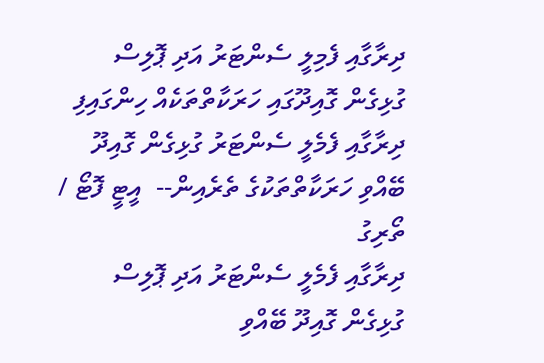ދިރާގާއި ފެމިލީ ސެންޓަރު އަދި ޕޮލިސް ގުޅިގެން ގޮއިދޫގައި ހަރަކާތްތަކެއް ހިންގައިފި
ދިރާގާއި ފެމެލީ ސެންޓަރު ގުޅިގެން ގޮއިދޫ ބޭއްވި ހަރަކާތްތަކުގެ ތެރެއިން--  އީޓީ ފޮޓޯ / ތޯރިގު
ދިރާގާއި ފެމެލީ ސެންޓަރު އަދި ޕޮލިސް ގުޅިގެން ގޮއިދޫ ބޭއްވި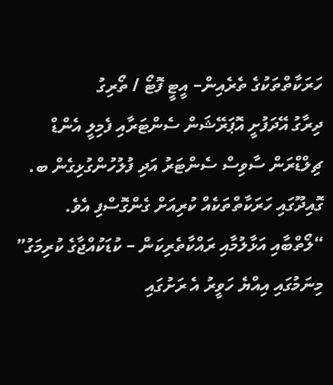ހަރަކާތްތަކުގެ ތެރެއިން– އީޓީ ފޮޓޯ / ތޯރިގު
ދިރާގު އޭދަފުށީ އޮޕަރޭޝަން ސެންޓަރާއި ފެމިލީ އެންޑް ޗިލްޑްރަން ސާވިސް ސެންޓަރު އަދި ފުލުހުންގުޅިގެން ބ. ގޮއިދޫގައި ހަރަކާތްތަކެއް ކުރިއަށް ގެންގޮސްފި އެވެ.
“ލޯތްބާއި އަޅާލުމާއި ރައްކާތެރިކަން – ކުޑަކުއްޖާގެ ކުރިމަގު” މިނަމުގައި އިއްޔެ ހަވީރު އެ ރަށުގައި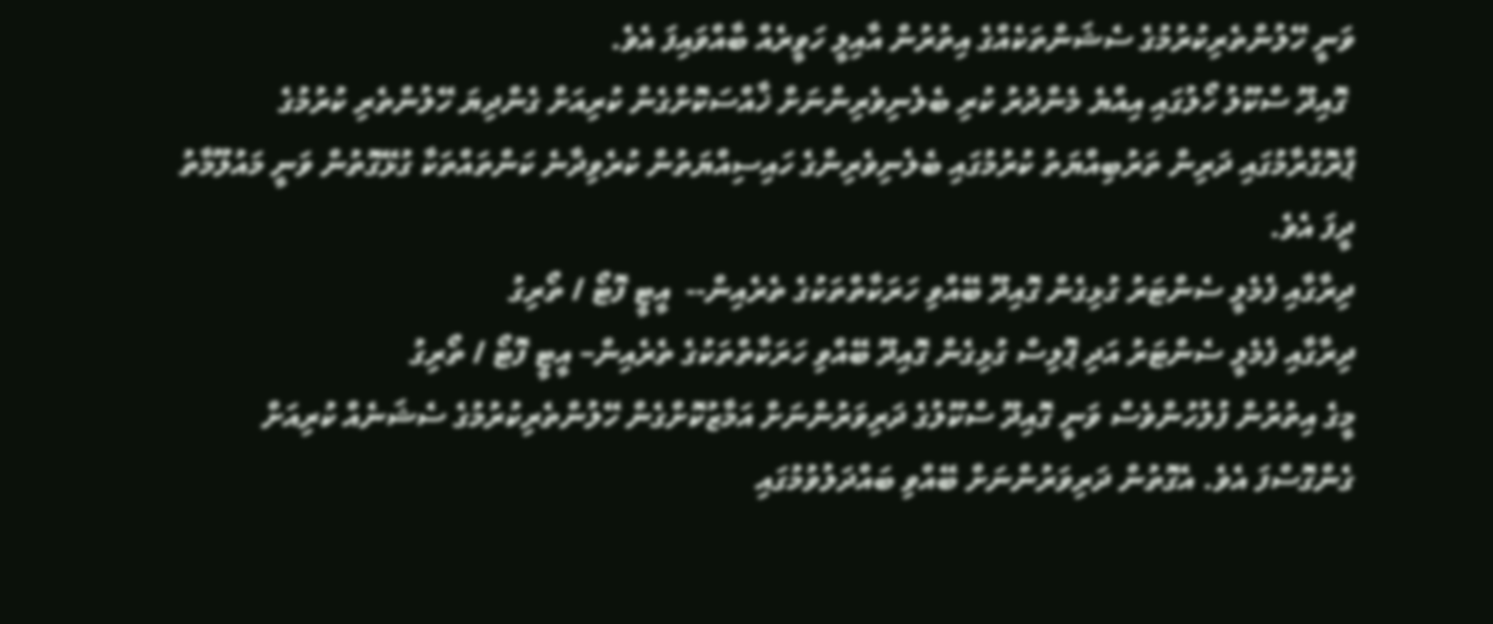ވަނީ ހޭލުންތެރިކުރުމުގެ ސެޝަންތަކެއްގެ އިތުރުން އާއިލީ ހަވީރެއް ބާއްވައިފަ އެވެ.
 ގޮއިދޫ ސްކޫލު ހޯލުގައި އިއްޔެ މެންދުރު ކުރި ބެލެނިވެރިންނަށް ޚާއްސަކޮށްގެން ކުރިއަށް ގެންދިޔަ ހޭލުންތެރި ކުރުމުގެ ޕްރޮގްރާމުގައި ދަރިން ތަރުބިއްޔަތު ކުރުމުގައި ބެލެނިވެރިންގެ ހައިސިއްޔަތުން ކުރެވިދާނެ ކަންތައްތަކާ ގުޅޭގޮތުން ވަނީ މައުލޫމާތު ދީފަ އެވެ.
ދިރާގާއި ފެމެލީ ސެންޓަރު ގުޅިގެން ގޮއިދޫ ބޭއްވި ހަރަކާތްތަކުގެ ތެރެއިން--  އީޓީ ފޮޓޯ / ތޯރިގު
ދިރާގާއި ފެމެލީ ސެންޓަރު އަދި ޕޮލިސް ގުޅިގެން ގޮއިދޫ ބޭއްވި ހަރަކާތްތަކުގެ ތެރެއިން– އީޓީ ފޮޓޯ / ތޯރިގު
މީގެ އިތުރުން ފުލުހުންވެސް ވަނީ ގޮއިދޫ ސްކޫލުގެ ދަރިވަރުންނަށް އަމާޒުކޮށްގެން ހޭލުންތެރިކުރުމުގެ ސެޝަނެއް ކުރިއަށް ގެންގޮސްފަ އެވެ. އެގޮތުން ދަރިވަރުންނަށް ބޭއްވި ބައްދަލުވުމުގައި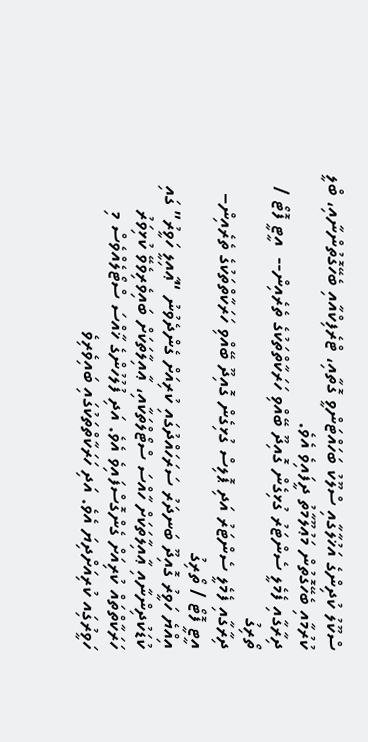ސްކޫލު ކުދިންގެ އަޚުލާގާއި ސްލޫކު ބަހައްޓަންވީ ގޮތާއި، ޓްރެފިކްއާއި ބެހޭގޮތުންނާއި، ބްލީ ކުރުމާއި ބެހޭގޮތުން މަޢުލޫމާތު ދީފައިވެ އެވެ.
ދިރާގާއި ފެމެލީ ސެންޓަރު ގުޅިގެން ގޮއިދޫ ބޭއްވި ހަރަކާތްތަކުގެ ތެރެއިން--  އީޓީ ފޮޓޯ / ތޯރިގު
ދިރާގާއި ފެމެލީ ސެންޓަރު އަދި ޕޮލިސް ގުޅިގެން ގޮއިދޫ ބޭއްވި ހަރަކާތްތަކުގެ ތެރެއިން– އީޓީ ފޮޓޯ / ތޯރިގު
އިއްޔެ ހަވީރު ގޮއިދޫ ބަނދަރު ސަރަހައްދުގައި ކުރިއަށް ގެންދެވުނު “ޢާއިލީ ހަވީރު” ގައި ކުޑަކުދިންނާއި ޢާއިލާތަކަށް ހާއްސަ ސްޓޯލްތަކާއި، ޢާއިލާތަކަށް ބައިވެރިވެވޭ ކުޅިވަރު ހަރަކާތްތައް ކުރިއަށް ގެންގޮސްފައިވެ އެވެ. އަދި ފުލުހުންގެ ޚާއްސަ ސްޓޯލެއްވެސް މި ހަވީރުގަިއ ކުރިއަށްދިޔަ އެވެ. އަދި ހަރަކާތްތަކުގައި ބައިވެރިވެ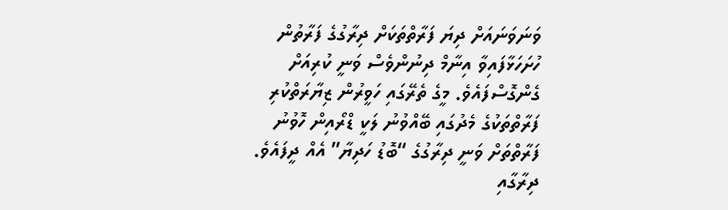ވަނަވަނައަށް ދިޔަ ފަރާތްތަކަށް ދިރާގުގެ ފަރާތުން ހުށަހަޅާފައިވާ އިނާމް ދިނުންވެސް ވަނީ ކުރިއަށް ގެންގޮސްފައެވެ. މީގެ ތެރޭގައި ހަވީރުން ޒިޔާރަތްކުރި ފަރާތްތަކުގެ މެދުގައި ބޭއްވުނު ލަކީ ޑްރޯއިން ހޮވުނު ފަރާތްތަށް ވަނީ ދިރާގުގެ “ބޮޑު ހަދިޔާ” އެއް ދީފައެވެ.
ދިރާގާއި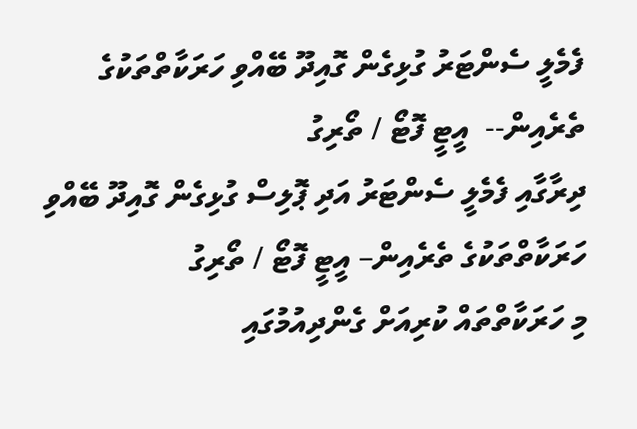ފެމެލީ ސެންޓަރު ގުޅިގެން ގޮއިދޫ ބޭއްވި ހަރަކާތްތަކުގެ ތެރެއިން--  އީޓީ ފޮޓޯ / ތޯރިގު
ދިރާގާއި ފެމެލީ ސެންޓަރު އަދި ޕޮލިސް ގުޅިގެން ގޮއިދޫ ބޭއްވި ހަރަކާތްތަކުގެ ތެރެއިން– އީޓީ ފޮޓޯ / ތޯރިގު
މި ހަރަކާތްތައް ކުރިއަށް ގެންދިއުމުގައި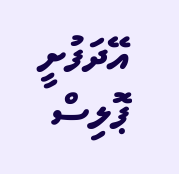އޭދަފުށީ ޕޮލިސް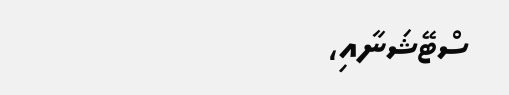ސްޓޭޝަނާއި،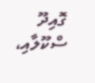ގޮއިދޫ ސްކޫލާއި،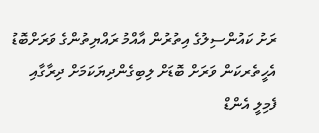ރަށު ކައުންސިލުގެ އިތުރުން އާއްމު ރައްޔިތުންގެ ވަރަށްބޮޑު އެހީތެރކަން ވަރަށް ބޮޑަށް ލިބިގެންދިޔަކަމަށް ދިރާގާއި ފެމިލީ އެންޑް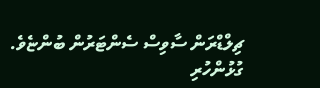ޗިލްޑްރަން ސާވިސް ސެންޓަރުން ބުންޏެވެ.
ގުޅުންހުރި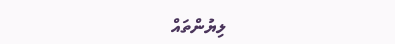ލިޔުންތައް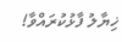ޚިޔާލު ފާޅުކުރައްވާ!